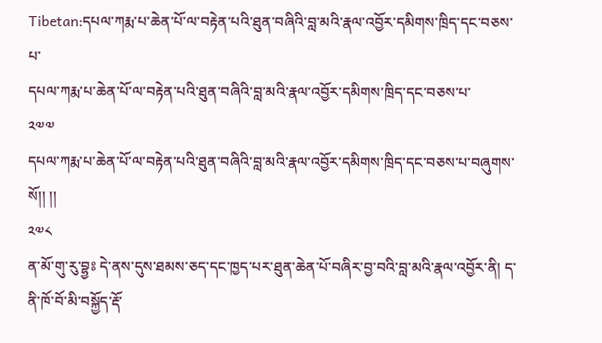Tibetan:དཔལ་ཀརྨ་པ་ཆེན་པོ་ལ་བརྟེན་པའི་ཐུན་བཞིའི་བླ་མའི་རྣལ་འབྱོར་དམིགས་ཁྲིད་དང་བཅས་པ་
དཔལ་ཀརྨ་པ་ཆེན་པོ་ལ་བརྟེན་པའི་ཐུན་བཞིའི་བླ་མའི་རྣལ་འབྱོར་དམིགས་ཁྲིད་དང་བཅས་པ་
༢༧༧
དཔལ་ཀརྨ་པ་ཆེན་པོ་ལ་བརྟེན་པའི་ཐུན་བཞིའི་བླ་མའི་རྣལ་འབྱོར་དམིགས་ཁྲིད་དང་བཅས་པ་བཞུགས་སོ།། །།
༢༧༨
ན་མོ་གུ་རུ་བྷྱཿ དེ་ནས་དུས་ཐམས་ཅད་དང་ཁྱད་པར་ཐུན་ཆེན་པོ་བཞིར་བྱ་བའི་བླ་མའི་རྣལ་འབྱོར་ནི། ད་ནི་ཁོ་བོ་མི་བསྐྱོད་རྡོ་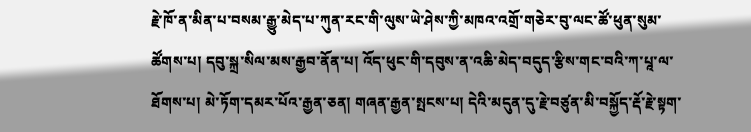རྗེ་ཁོ་ན་མིན་པ་བསམ་རྒྱུ་མེད་པ་ཀུན་རང་གི་ལུས་ཡེ་ཤེས་ཀྱི་མཁའ་འགྲོ་གཅེར་བུ་ལང་ཚོ་ཕུན་སུམ་ཚོགས་པ། དབུ་སྐྲ་སིལ་མས་རྒྱབ་ནོན་པ། འོད་ཕུང་གི་དབུས་ན་འཆི་མེད་བདུད་རྩིས་གང་བའི་ཀ་པཱ་ལ་ཐོགས་པ། མེ་ཏོག་དམར་པོའ་རྒྱན་ཅན། གཞན་རྒྱན་སྤངས་པ། དེའི་མདུན་དུ་རྗེ་བཙུན་མི་བསྐྱོད་རྡོ་རྗེ་སྟག་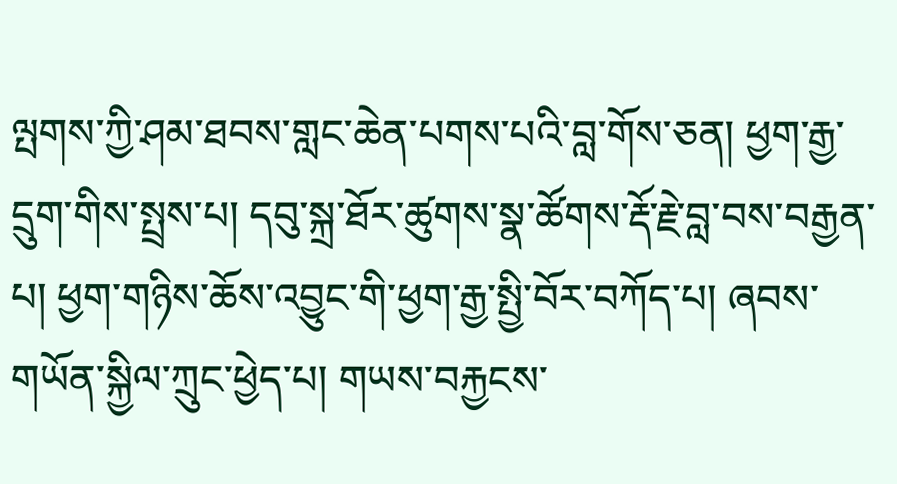ལྤགས་ཀྱི་ཤམ་ཐབས་གླང་ཆེན་པགས་པའི་བླ་གོས་ཅན། ཕྱག་རྒྱ་དྲུག་གིས་སྤྲས་པ། དབུ་སྐྲ་ཐོར་ཚུགས་སྣ་ཚོགས་རྡོ་རྗེ་བླ་བས་བརྒྱན་པ། ཕྱག་གཉིས་ཆོས་འབྱུང་གི་ཕྱག་རྒྱ་སྤྱི་བོར་བཀོད་པ། ཞབས་གཡོན་སྐྱིལ་ཀྲུང་ཕྱེད་པ། གཡས་བརྐྱངས་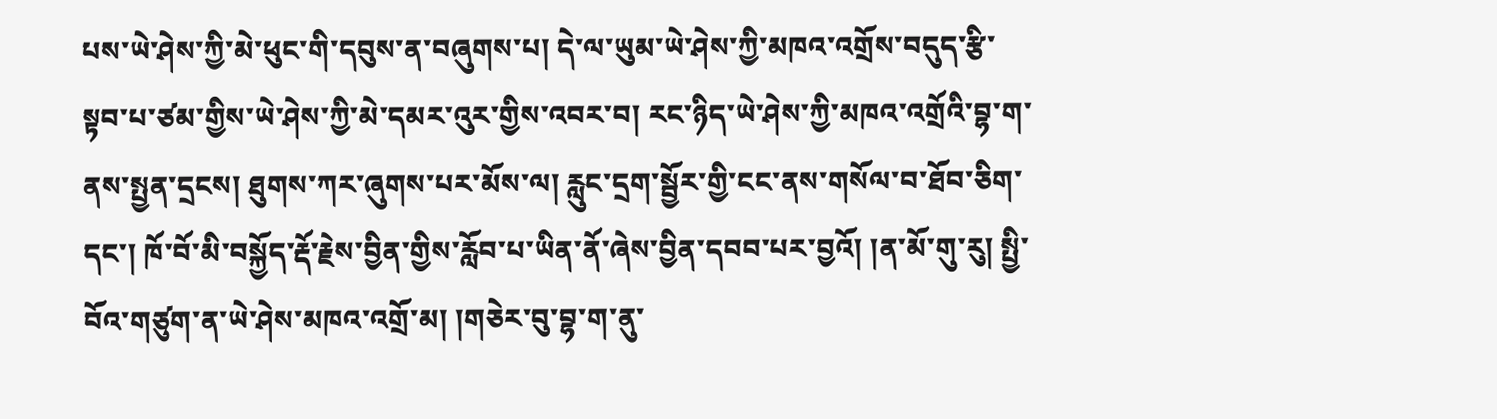པས་ཡེ་ཤེས་ཀྱི་མེ་ཕུང་གི་དབུས་ན་བཞུགས་པ། དེ་ལ་ཡུམ་ཡེ་ཤེས་ཀྱི་མཁའ་འགྲོས་བདུད་རྩི་སྟབ་པ་ཙམ་གྱིས་ཡེ་ཤེས་ཀྱི་མེ་དམར་འུར་གྱིས་འབར་བ། རང་ཉིད་ཡེ་ཤེས་ཀྱི་མཁའ་འགྲོའི་བྷ་ག་ནས་སྤྱན་དྲངས། ཐུགས་ཀར་ཞུགས་པར་མོས་ལ། རླུང་དྲག་སྦྱོར་གྱི་ངང་ནས་གསོལ་བ་ཐོབ་ཅིག་དང་། ཁོ་བོ་མི་བསྐྱོད་རྡོ་རྗེས་བྱིན་གྱིས་རློབ་པ་ཡིན་ནོ་ཞེས་བྱིན་དབབ་པར་བྱའོ། །ན་མོ་གུ་རུ། སྤྱི་བོའ་གཙུག་ན་ཡེ་ཤེས་མཁའ་འགྲོ་མ། །གཅེར་བུ་བྷ་ག་ནུ་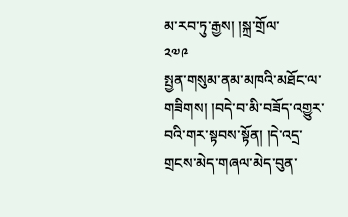མ་རབ་ཏུ་རྒྱས། །སྐྲ་གྲོལ་
༢༧༩
སྤྱན་གསུམ་ནམ་མཁའི་མཐོང་ལ་གཟིགས། །བདེ་བ་མི་བཟོད་འགྱུར་བའི་གར་སྟབས་སྟོན། །དེ་འདྲ་གྲངས་མེད་གཞལ་མེད་བུན་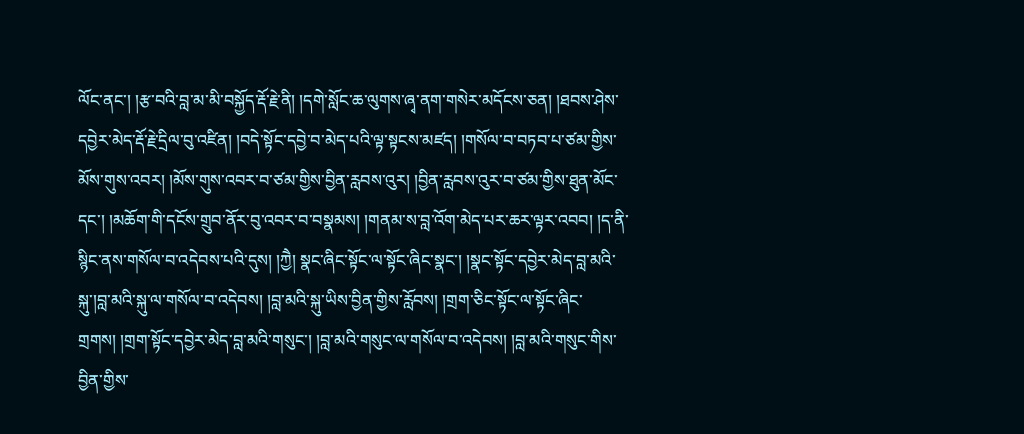ལོང་ནང་། །རྩ་བའི་བླ་མ་མི་བསྐྱོད་རྡོ་རྗེ་ནི། །དགེ་སློང་ཆ་ལུགས་ཞྭ་ནག་གསེར་མདོངས་ཅན། །ཐབས་ཤེས་དབྱེར་མེད་རྡོ་རྗེ་དྲིལ་བུ་འཛིན། །བདེ་སྟོང་དབྱེ་བ་མེད་པའི་ལྟ་སྟངས་མཛད། །གསོལ་བ་བཏབ་པ་ཙམ་གྱིས་མོས་གུས་འབར། །མོས་གུས་འབར་བ་ཙམ་གྱིས་བྱིན་རླབས་འུར། །བྱིན་རླབས་འུར་བ་ཙམ་གྱིས་ཐུན་མོང་དང་། །མཆོག་གི་དངོས་གྲུབ་ནོར་བུ་འབར་བ་བསྣམས། །གནམ་ས་བླ་འོག་མེད་པར་ཆར་ལྟར་འབབ། །ད་ནི་སྙིང་ནས་གསོལ་བ་འདེབས་པའི་དུས། །ཀྱཻ། སྣང་ཞིང་སྟོང་ལ་སྟོང་ཞིང་སྣང་། །སྣང་སྟོང་དབྱེར་མེད་བླ་མའི་སྐུ་།བླ་མའི་སྐུ་ལ་གསོལ་བ་འདེབས། །བླ་མའི་སྐུ་ཡིས་བྱིན་གྱིས་རློབས། །གྲག་ཅིང་སྟོང་ལ་སྟོང་ཞིང་གྲགས། །གྲག་སྟོང་དབྱེར་མེད་བླ་མའི་གསུང་། །བླ་མའི་གསུང་ལ་གསོལ་བ་འདེབས། །བླ་མའི་གསུང་གིས་བྱིན་གྱིས་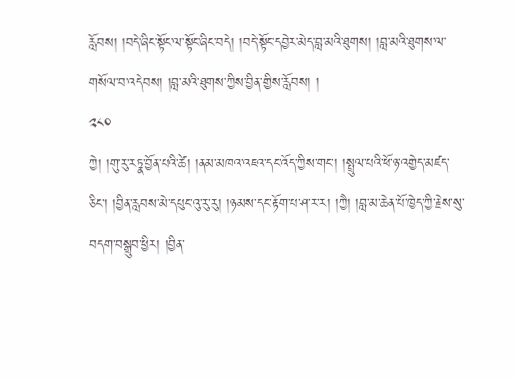རློབས། །བདེ་ཞིང་སྟོང་ལ་སྟོང་ཞིང་བདེ། །བདེ་སྟོང་དབྱེར་མེད་བླ་མའི་ཐུགས། །བླ་མའི་ཐུགས་ལ་གསོལ་བ་འདེབས། །བླ་མའི་ཐུགས་ཀྱིས་བྱིན་གྱིས་རློབས། །
༢༨༠
ཀྱེ། །གུ་རུ་རཏྣ་བྱོན་པའི་ཚེ། །ནམ་མཁའ་འཇའ་དང་འོད་ཀྱིས་གང་། །སྤྲུལ་པའི་ཕོ་ཉ་འགྱེད་མཛད་ཅིང་། །བྱིན་རླབས་མེ་དཔུང་འུ་རུ་རུ། །ཉམས་དང་རྟོག་པ་ཤ་ར་ར། །ཀྱཻ། །བླ་མ་ཆེན་པོ་ཁྱེད་ཀྱི་རྗེས་སུ་བདག་བསྒྲུབ་ཕྱིར། །བྱིན་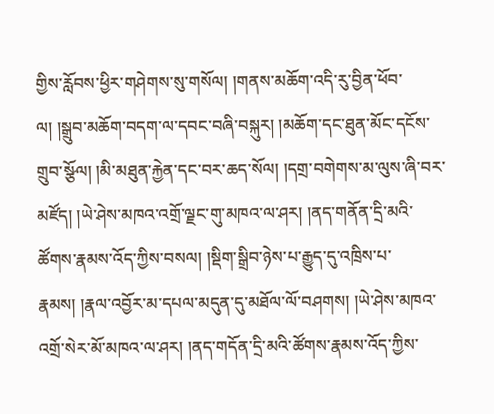གྱིས་རློབས་ཕྱིར་གཤེགས་སུ་གསོལ། །གནས་མཆོག་འདི་རུ་བྱིན་ཕོབ་ལ། །སྒྲུབ་མཆོག་བདག་ལ་དབང་བཞི་བསྐུར། །མཆོག་དང་ཐུན་མོང་དངོས་གྲུབ་སྩོལ། །མི་མཐུན་རྐྱེན་དང་བར་ཆད་སོལ། །དགྲ་བགེགས་མ་ལུས་ཞི་བར་མཛོད། །ཡེ་ཤེས་མཁའ་འགྲོ་ལྗང་གུ་མཁའ་ལ་ཤར། །ནད་གནོན་དྲི་མའི་ཚོགས་རྣམས་འོད་ཀྱིས་བསལ། །སྡིག་སྒྲིབ་ཉེས་པ་རྒྱུད་དུ་འཁྲིས་པ་རྣམས། །རྣལ་འབྱོར་མ་དཔལ་མདུན་དུ་མཐོལ་ལོ་བཤགས། །ཡེ་ཤེས་མཁའ་འགྲོ་སེར་མོ་མཁའ་ལ་ཤར། །ནད་གདོན་དྲི་མའི་ཚོགས་རྣམས་འོད་ཀྱིས་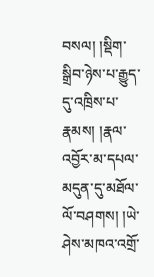བསལ། །སྡིག་སྒྲིབ་ཉེས་པ་རྒྱུད་དུ་འཁྲིས་པ་རྣམས། །རྣལ་འབྱོར་མ་དཔལ་མདུན་དུ་མཐོལ་ལོ་བཤགས། །ཡེ་ཤེས་མཁའ་འགྲོ་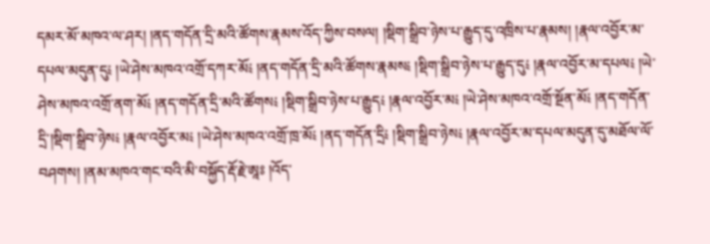དམར་མོ་མཁའ་ལ་ཤར། །ནད་གདོན་དྲི་མའི་ཚོགས་རྣམས་འོད་ཀྱིས་བསལ། །སྡིག་སྒྲིབ་ཉེས་པ་རྒྱུད་དུ་འཁྲིས་པ་རྣམས། །རྣལ་འབྱོར་མ་དཔལ་མདུན་དུ༴ །ཡེ་ཤེས་མཁའ་འགྲོ་དཀར་མོ༴ །ནད་གདོན་དྲི་མའི་ཚོགས་རྣམས༴ །སྡིག་སྒྲིབ་ཉེས་པ་རྒྱུད་དུ༴ །རྣལ་འབྱོར་མ་དཔལ༴ །ཡེ་ཤེས་མཁའ་འགྲོ་ནག་མོ༴ །ནད་གདོན་དྲི་མའི་ཚོགས༴ །སྡིག་སྒྲིབ་ཉེས་པ་རྒྱུད༴ །རྣལ་འབྱོར་མ༴ །ཡེ་ཤེས་མཁའ་འགྲོ་སྔོན་མོ༴ །ནད་གདོན་དྲི་།སྡིག་སྒྲིབ་ཉེས༴ །རྣལ་འབྱོར་མ༴ །ཡེ་ཤེས་མཁའ་འགྲོ་ཁྲ་མོ༴ །ནད་གདོན་དྲི༴ །སྡིག་སྒྲིབ་ཉེས༴ །རྣལ་འབྱོར་མ་དཔལ་མདུན་དུ་མཐོལ་ལོ་བཤགས། །ནམ་མཁའ་གང་བའི་མི་བསྐྱོད་རྡོ་རྗེ་ཨཱཿ །འོད་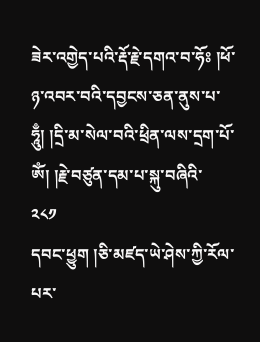ཟེར་འགྱེད་པའི་རྡོ་རྗེ་དགའ་བ་ཧོཿ །ཕོ་ཉ་འབར་བའི་དབྱངས་ཅན་ནུས་པ་ཧཱུྃ། །དྲི་མ་སེལ་བའི་ཕྲིན་ལས་དྲག་པོ་ༀ། །རྗེ་བཙུན་དམ་པ་སྐུ་བཞིའི་
༢༨༡
དབང་ཕྱུག །ཅི་མཛད་ཡེ་ཤེས་ཀྱི་རོལ་པར་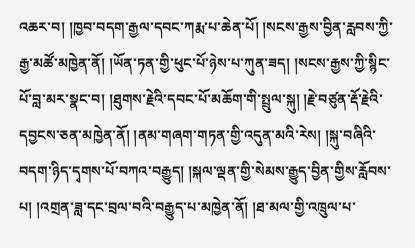འཆར་བ། །ཁྱབ་བདག་རྒྱལ་དབང་ཀརྨ་པ་ཆེན་པོ། །སངས་རྒྱས་བྱིན་རླབས་ཀྱི་རྒྱ་མཚོ་མཁྱེན་ནོ། །ཡོན་ཏན་གྱི་ཕུང་པོ་ཉེས་པ་ཀུན་ཟད། །སངས་རྒྱས་ཀྱི་སྙིང་པོ་བླ་མར་སྣང་བ། །ཐུགས་རྗེའི་དབང་པོ་མཆོག་གི་སྤྲུལ་སྐུ། །རྗེ་བཙུན་རྡོ་རྗེའི་དབྱངས་ཅན་མཁྱེན་ནོ། །ནམ་གཞག་གཏན་གྱི་འདུན་མའི་རེས། །སྐུ་བཞིའི་བདག་ཉིད་དྭགས་པོ་བཀའ་བརྒྱུད། །སྐལ་ལྡན་གྱི་སེམས་རྒྱུད་བྱིན་གྱིས་རློབས་པ། །འགྲན་ཟླ་དང་བྲལ་བའི་བརྒྱུད་པ་མཁྱེན་ནོ། །ཐ་མལ་གྱི་འཁྲུལ་པ་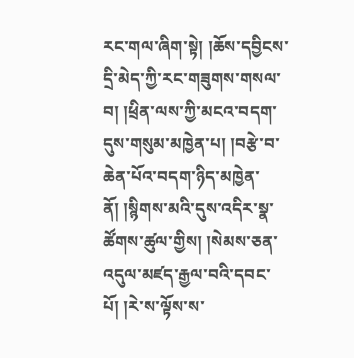རང་གལ་ཞིག་སྟེ། །ཆོས་དབྱིངས་དྲི་མེད་ཀྱི་རང་གཟུགས་གསལ་བ། །ཕྲིན་ལས་ཀྱི་མངའ་བདག་དུས་གསུམ་མཁྱེན་པ། །བརྩེ་བ་ཆེན་པོའ་བདག་ཉིད་མཁྱེན་ནོ། །སྙིགས་མའི་དུས་འདིར་སྣ་ཚོགས་ཚུལ་གྱིས། །སེམས་ཅན་འདུལ་མཛད་རྒྱལ་བའི་དབང་པོ། །རེ་ས་ལྟོས་ས་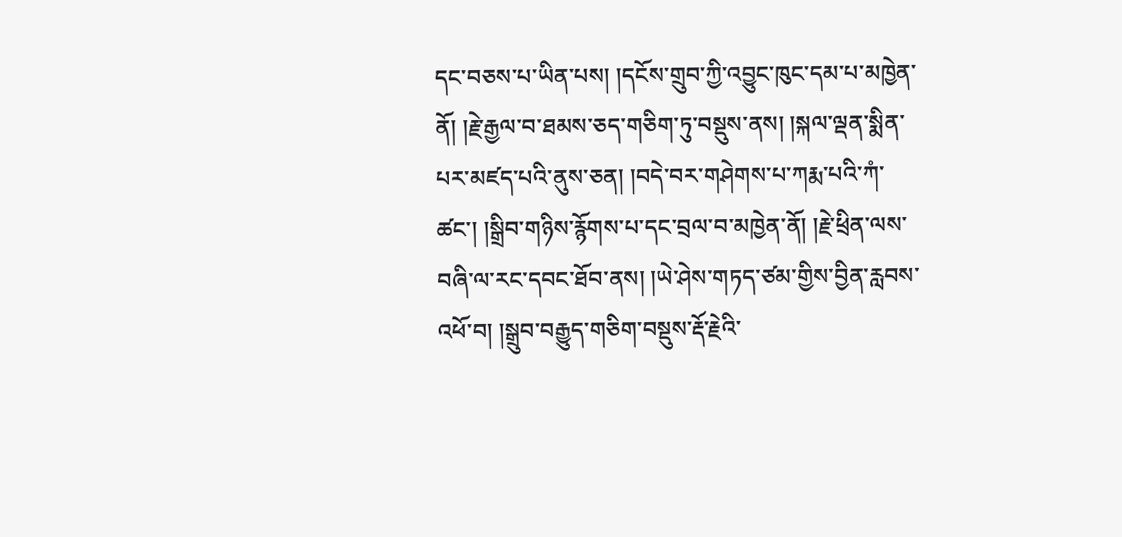དང་བཅས་པ་ཡིན་པས། །དངོས་གྲུབ་ཀྱི་འབྱུང་ཁུང་དམ་པ་མཁྱེན་ནོ། །རྗེ་རྒྱལ་བ་ཐམས་ཅད་གཅིག་ཏུ་བསྡུས་ནས། །སྐལ་ལྡན་སྨིན་པར་མཛད་པའི་ནུས་ཅན། །བདེ་བར་གཤེགས་པ་ཀརྨ་པའི་ཀཾ་ཚང་། །སྒྲིབ་གཉིས་རྙོགས་པ་དང་བྲལ་བ་མཁྱེན་ནོ། །རྗེ་ཕྲིན་ལས་བཞི་ལ་རང་དབང་ཐོབ་ནས། །ཡེ་ཤེས་གཏད་ཙམ་གྱིས་བྱིན་རླབས་འཕོ་བ། །སྒྲུབ་བརྒྱུད་གཅིག་བསྡུས་རྡོ་རྗེའི་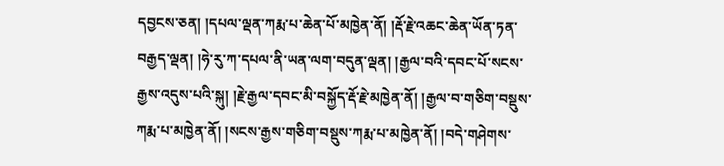དབྱངས་ཅན། །དཔལ་ལྡན་ཀརྨ་པ་ཆེན་པོ་མཁྱེན་ནོ། །རྡོ་རྗེ་འཆང་ཆེན་ཡོན་ཏན་བརྒྱད་ལྡན། །ཧེ་རུ་ཀ་དཔལ་ནི་ཡན་ལག་བདུན་ལྡན། །རྒྱལ་བའི་དབང་པོ་སངས་རྒྱས་འདུས་པའི་སྐུ། །རྗེ་རྒྱལ་དབང་མི་བསྐྱོད་རྡོ་རྗེ་མཁྱེན་ནོ། །རྒྱལ་བ་གཅིག་བསྡུས་ཀརྨ་པ་མཁྱེན་ནོ། །སངས་རྒྱས་གཅིག་བསྡུས་ཀརྨ་པ་མཁྱེན་ནོ། །བདེ་གཤེགས་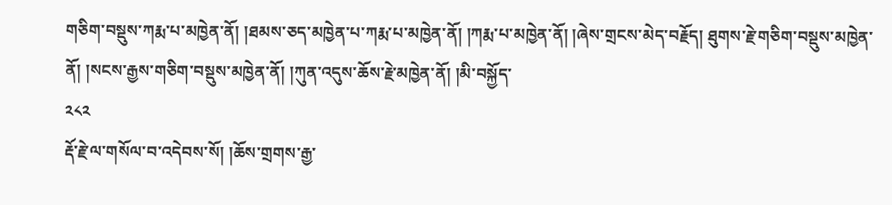གཅིག་བསྡུས་ཀརྨ་པ་མཁྱེན་ནོ། །ཐམས་ཅད་མཁྱེན་པ་ཀརྨ་པ་མཁྱེན་ནོ། །ཀརྨ་པ་མཁྱེན་ནོ། །ཞེས་གྲངས་མེད་བརྗོད། ཐུགས་རྗེ་གཅིག་བསྡུས་མཁྱེན་ནོ། །སངས་རྒྱས་གཅིག་བསྡུས་མཁྱེན་ནོ། །ཀུན་འདུས་ཆོས་རྗེ་མཁྱེན་ནོ། །མི་བསྐྱོད་
༢༨༢
རྡོ་རྗེ་ལ་གསོལ་བ་འདེབས་སོ། །ཆོས་གྲགས་རྒྱ་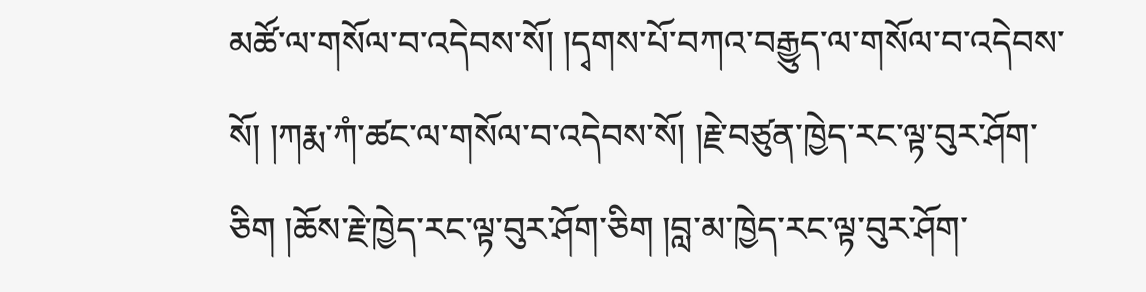མཚོ་ལ་གསོལ་བ་འདེབས་སོ། །དྭགས་པོ་བཀའ་བརྒྱུད་ལ་གསོལ་བ་འདེབས་སོ། །ཀརྨ་ཀཾ་ཚང་ལ་གསོལ་བ་འདེབས་སོ། །རྗེ་བཙུན་ཁྱེད་རང་ལྟ་བུར་ཤོག་ཅིག །ཆོས་རྗེ་ཁྱེད་རང་ལྟ་བུར་ཤོག་ཅིག །བླ་མ་ཁྱེད་རང་ལྟ་བུར་ཤོག་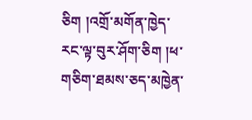ཅིག །འགྲོ་མགོན་ཁྱེད་རང་ལྟ་བུར་ཤོག་ཅིག །ཕ་གཅིག་ཐམས་ཅད་མཁྱེན་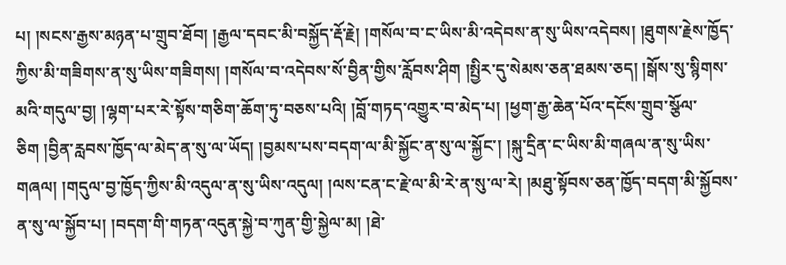པ། །སངས་རྒྱས་མཉན་པ་གྲུབ་ཐོབ། །རྒྱལ་དབང་མི་བསྐྱོད་རྡོ་རྗེ། །གསོལ་བ་ང་ཡིས་མི་འདེབས་ན་སུ་ཡིས་འདེབས། །ཐུགས་རྗེས་ཁྱོད་ཀྱིས་མི་གཟིགས་ན་སུ་ཡིས་གཟིགས། །གསོལ་བ་འདེབས་སོ་བྱིན་གྱིས་རློབས་ཤིག །སྤྱིར་དུ་སེམས་ཅན་ཐམས་ཅད། །སྒོས་སུ་སྙིགས་མའི་གདུལ་བྱ། །ལྷག་པར་རེ་སྟོས་གཅིག་ཆོག་ཏུ་བཅས་པའི། །བློ་གཏད་འགྱུར་བ་མེད་པ། །ཕྱག་རྒྱ་ཆེན་པོའ་དངོས་གྲུབ་སྩོལ་ཅིག །བྱིན་རླབས་ཁྱོད་ལ་མེད་ན་སུ་ལ་ཡོད། །བྱམས་པས་བདག་ལ་མི་སྐྱོང་ན་སུ་ལ་སྐྱོང་། །སྐུ་དྲིན་ང་ཡིས་མི་གཞལ་ན་སུ་ཡིས་གཞལ། །གདུལ་བྱ་ཁྱོད་ཀྱིས་མི་འདུལ་ན་སུ་ཡིས་འདུལ། །ལས་ངན་ང་རྗེ་ལ་མི་རེ་ན་སུ་ལ་རེ། །མཐུ་སྟོབས་ཅན་ཁྱོད་བདག་མི་སྐྱོབས་ན་སུ་ལ་སྐྱོབ་པ། །བདག་གི་གཏན་འདུན་སྐྱེ་བ་ཀུན་གྱི་སྐྱེལ་མ། །ཐེ་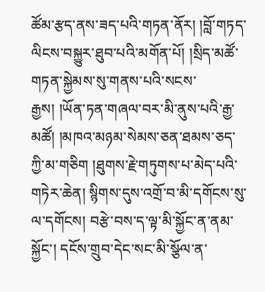ཚོམ་རྩད་ནས་ཟད་པའི་གཏན་ནོར། །བློ་གཏད་ལིངས་བསྐྱུར་ཐུབ་པའི་མགོན་པོ། །སྲིད་མཚོ་གཏན་སྐྱེམས་སུ་གནས་པའི་སངས་རྒྱས། །ཡོན་ཏན་གཞལ་བར་མི་ནུས་པའི་རྒྱ་མཚོ། །མཁའ་མཉམ་སེམས་ཅན་ཐམས་ཅད་ཀྱི་མ་གཅིག །ཐུགས་རྗེ་གཏུགས་པ་མེད་པའི་གཏེར་ཆེན། སྙིགས་དུས་འགྲོ་བ་མི་དགོངས་སུ་ལ་དགོངས། བརྩེ་བས་ད་ལྟ་མི་སྐྱོང་ན་ནམ་སྐྱོང་། དངོས་གྲུབ་དེང་སང་མི་སྩོལ་ན་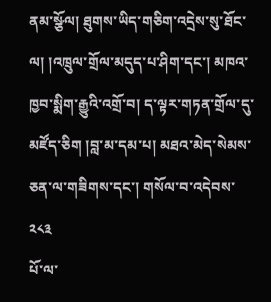ནམ་སྩོལ། ཐུགས་ཡིད་གཅིག་འདྲེས་སུ་ཐོང་ལ། །འཁྲུལ་གྲོལ་མདུད་པ་ཤིག་དང་། མཁའ་ཁྱབ་སྨིག་རྒྱུའི་འགྲོ་བ། ད་ལྟར་གཏན་གྲོལ་དུ་མཛོད་ཅིག །བླ་མ་དམ་པ། མཐའ་མེད་སེམས་ཅན་ལ་གཟིགས་དང་། གསོལ་བ་འདེབས་
༢༨༣
པོ་ལ་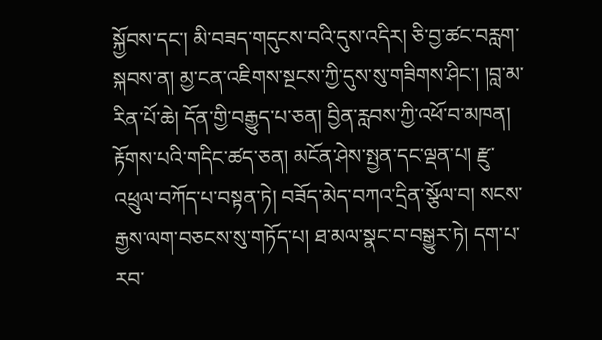སྐྱོབས་དང་། མི་བཟད་གདུངས་བའི་དུས་འདིར། ཅི་བྱ་ཚང་བརླག་སྐབས་ན། མྱ་ངན་འཇིགས་སྔངས་ཀྱི་དུས་སུ་གཟིགས་ཤིང་། །བླ་མ་རིན་པོ་ཆེ། དོན་གྱི་བརྒྱུད་པ་ཅན། བྱིན་རླབས་ཀྱི་འཕོ་བ་མཁན། རྟོགས་པའི་གདིང་ཚད་ཅན། མངོན་ཤེས་སྤྱན་དང་ལྡན་པ། རྫུ་འཕྲུལ་བཀོད་པ་བསྟན་ཏེ། བཟོད་མེད་བཀའ་དྲིན་སྩོལ་བ། སངས་རྒྱས་ལག་བཅངས་སུ་གཏོད་པ། ཐ་མལ་སྣང་བ་བསྒྱུར་ཏེ། དག་པ་རབ་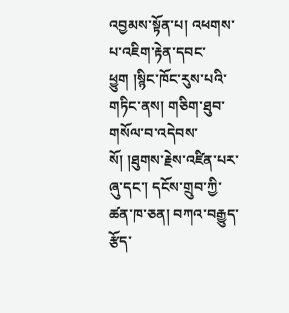འབྱམས་སྟོན་པ། འཕགས་པ་འཇིག་རྟེན་དབང་ཕྱུག །སྙིང་ཁོང་རུས་པའི་གཏིང་ནས། གཅིག་ཐུབ་གསོལ་བ་འདེབས་སོ། །ཐུགས་རྗེས་འཛིན་པར་ཞུ་དང་། དངོས་གྲུབ་ཀྱི་ཚན་ཁ་ཅན། བཀའ་བརྒྱུད་རྩོད་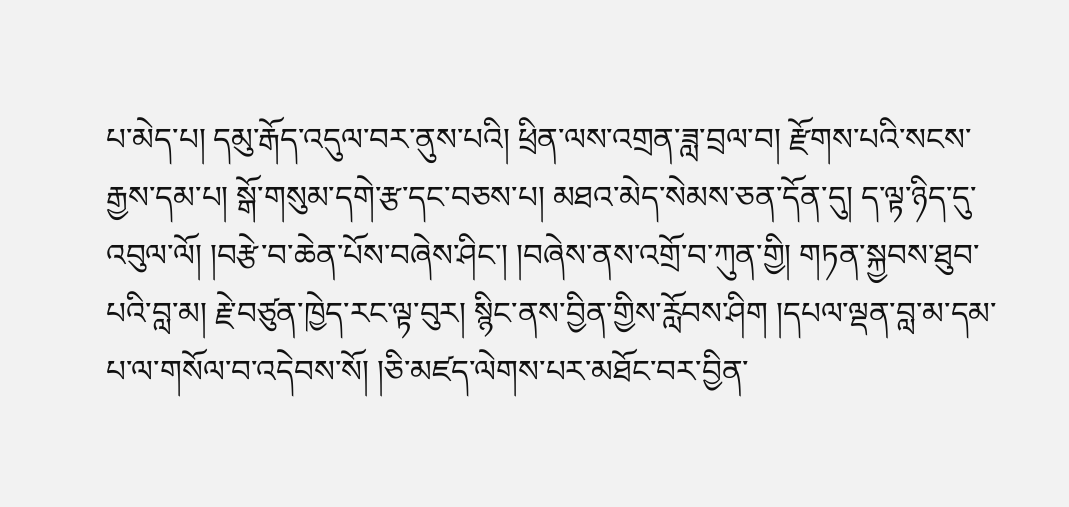པ་མེད་པ། དམུ་རྒོད་འདུལ་བར་ནུས་པའི། ཕྲིན་ལས་འགྲན་ཟླ་བྲལ་བ། རྫོགས་པའི་སངས་རྒྱས་དམ་པ། སྒོ་གསུམ་དགེ་རྩ་དང་བཅས་པ། མཐའ་མེད་སེམས་ཅན་དོན་དུ། ད་ལྟ་ཉིད་དུ་འབུལ་ལོ། །བརྩེ་བ་ཆེན་པོས་བཞེས་ཤིང་། །བཞེས་ནས་འགྲོ་བ་ཀུན་གྱི། གཏན་སྐྱབས་ཐུབ་པའི་བླ་མ། རྗེ་བཙུན་ཁྱེད་རང་ལྟ་བུར། སྙིང་ནས་བྱིན་གྱིས་རློབས་ཤིག །དཔལ་ལྡན་བླ་མ་དམ་པ་ལ་གསོལ་བ་འདེབས་སོ། །ཅི་མཛད་ལེགས་པར་མཐོང་བར་བྱིན་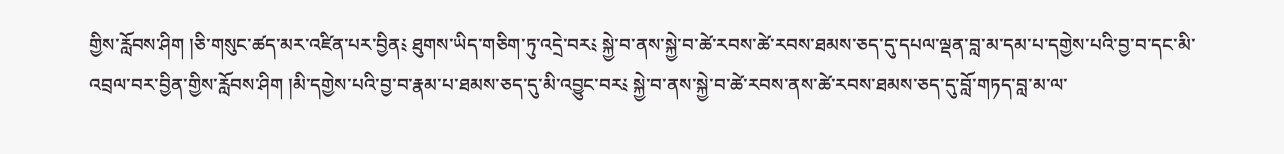གྱིས་རློབས་ཤིག །ཅི་གསུང་ཚད་མར་འཛིན་པར་བྱིན༴ ཐུགས་ཡིད་གཅིག་ཏུ་འདྲེ་བར༴ སྐྱེ་བ་ནས་སྐྱེ་བ་ཚེ་རབས་ཚེ་རབས་ཐམས་ཅད་དུ་དཔལ་ལྡན་བླ་མ་དམ་པ་དགྱེས་པའི་བྱ་བ་དང་མི་འབྲལ་བར་བྱིན་གྱིས་རློབས་ཤིག །མི་དགྱེས་པའི་བྱ་བ་རྣམ་པ་ཐམས་ཅད་དུ་མི་འབྱུང་བར༴ སྐྱེ་བ་ནས་སྐྱེ་བ་ཚེ་རབས་ནས་ཚེ་རབས་ཐམས་ཅད་དུ་བློ་གཏད་བླ་མ་ལ་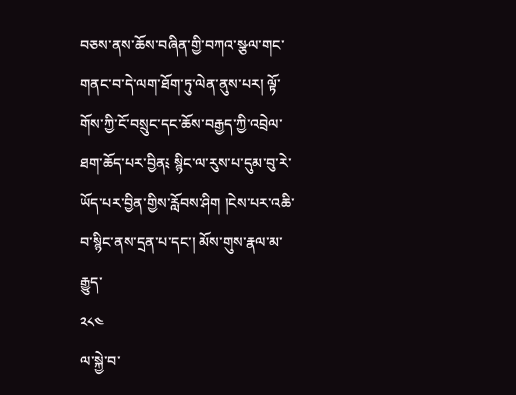བཅས་ནས་ཆོས་བཞིན་གྱི་བཀའ་སྩལ་གང་གནང་བ་དེ་ལག་ཐོག་ཏུ་ལེན་ནུས་པར། ལྟོ་གོས་ཀྱི་ངོ་བསྲུང་དང་ཆོས་བརྒྱད་ཀྱི་འབྲེལ་ཐག་ཆོད་པར་བྱིན༴ སྙིང་ལ་རུས་པ་དུམ་བུ་རེ་ཡོད་པར་བྱིན་གྱིས་རློབས་ཤིག །ངེས་པར་འཆི་བ་སྙིང་ནས་དྲན་པ་དང་། མོས་གུས་རྣལ་མ་རྒྱུད་
༢༨༤
ལ་སྐྱེ་བ་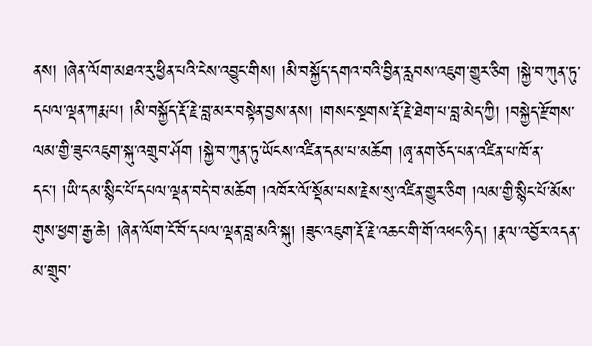ནས། །ཞེན་ལོག་མཐའ་རུ་ཕྱིན་པའི་ངེས་འབྱུང་གིས། །མི་བསྐྱོད་དགའ་བའི་བྱིན་རླབས་འཇུག་གྱུར་ཅིག །སྐྱེ་བ་ཀུན་ཏུ་དཔལ་ལྡན་ཀརྨ་པ། །མི་བསྐྱོད་རྡོ་རྗེ་བླ་མར་བསྟེན་བྱས་ནས། །གསང་སྔགས་རྡོ་རྗེ་ཐེག་པ་བླ་མེད་ཀྱི། །བསྐྱེད་རྫོགས་ལམ་གྱི་ཟུང་འཇུག་སྐུ་འགྲུབ་ཤོག །སྐྱེ་བ་ཀུན་ཏུ་ཡོངས་འཛིན་དམ་པ་མཆོག །ཞྭ་ནག་ཅོད་པན་འཛིན་པ་ཁོ་ན་དང་། །ཡི་དམ་སྙིང་པོ་དཔལ་ལྡན་བདེ་བ་མཆོག །འཁོར་ལོ་སྡོམ་པས་རྗེས་སུ་འཛིན་གྱུར་ཅིག །ལམ་གྱི་སྙིང་པོ་མོས་གུས་ཕྱག་རྒྱ་ཆེ། །ཞེན་ལོག་ངོ་བོ་དཔལ་ལྡན་བླ་མའི་སྐུ། །ཟུང་འཇུག་རྡོ་རྗེ་འཆང་གི་གོ་འཕང་ཉིད། །རྣལ་འབྱོར་འདན་མ་གྲུབ་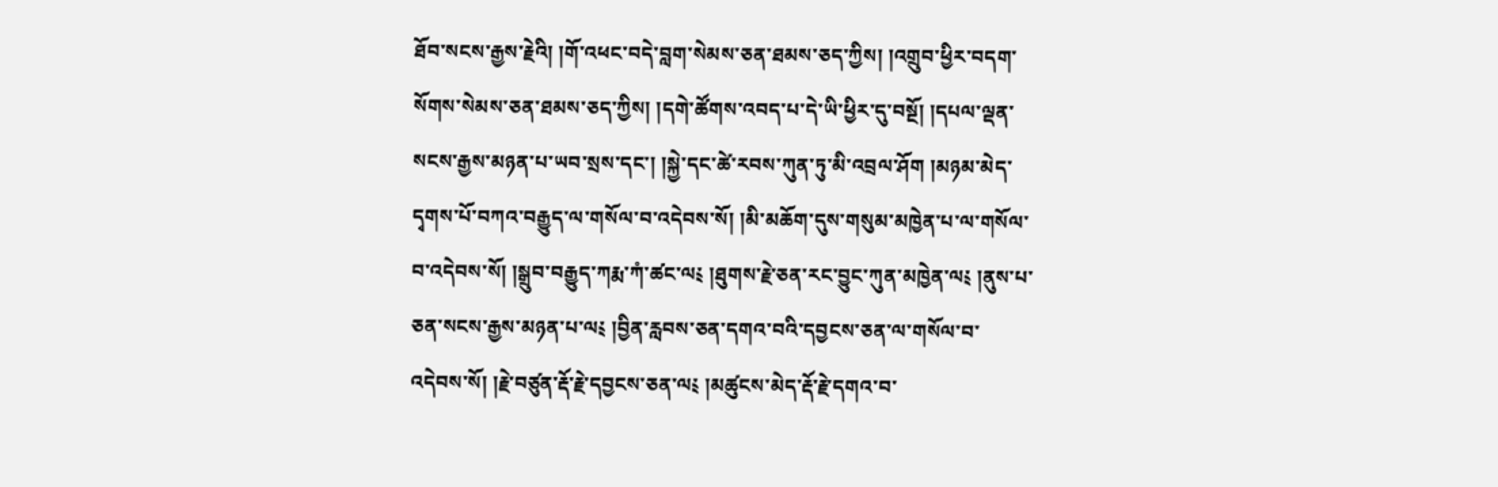ཐོབ་སངས་རྒྱས་རྗེའི། །གོ་འཕང་བདེ་བླག་སེམས་ཅན་ཐམས་ཅད་ཀྱིས། །འགྲུབ་ཕྱིར་བདག་སོགས་སེམས་ཅན་ཐམས་ཅད་ཀྱིས། །དགེ་ཚོགས་འབད་པ་དེ་ཡི་ཕྱིར་དུ་བསྔོ། །དཔལ་ལྡན་སངས་རྒྱས་མཉན་པ་ཡབ་སྲས་དང་། །སྐྱེ་དང་ཚེ་རབས་ཀུན་ཏུ་མི་འབྲལ་ཤོག །མཉམ་མེད་དྭགས་པོ་བཀའ་བརྒྱུད་ལ་གསོལ་བ་འདེབས་སོ། །མི་མཆོག་དུས་གསུམ་མཁྱེན་པ་ལ་གསོལ་བ་འདེབས་སོ། །སྒྲུབ་བརྒྱུད་ཀརྨ་ཀཾ་ཚང་ལ༴ །ཐུགས་རྗེ་ཅན་རང་བྱུང་ཀུན་མཁྱེན་ལ༴ །ནུས་པ་ཅན་སངས་རྒྱས་མཉན་པ་ལ༴ །བྱིན་རླབས་ཅན་དགའ་བའི་དབྱངས་ཅན་ལ་གསོལ་བ་འདེབས་སོ། །རྗེ་བཙུན་རྡོ་རྗེ་དབྱངས་ཅན་ལ༴ །མཚུངས་མེད་རྡོ་རྗེ་དགའ་བ་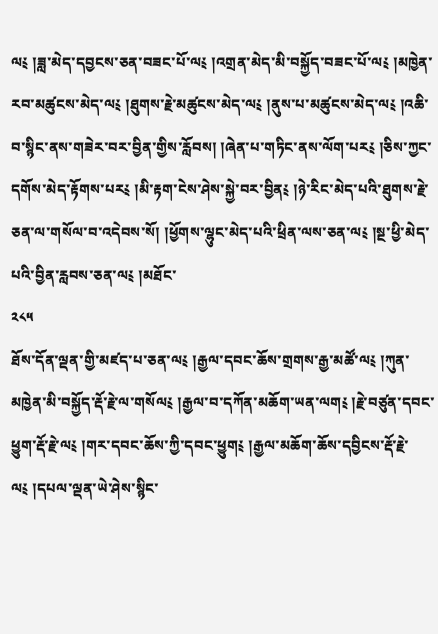ལ༴ །ཟླ་མེད་དབྱངས་ཅན་བཟང་པོ་ལ༴ །འགྲན་མེད་མི་བསྐྱོད་བཟང་པོ་ལ༴ །མཁྱེན་རབ་མཚུངས་མེད་ལ༴ །ཐུགས་རྗེ་མཚུངས་མེད་ལ༴ །ནུས་པ་མཚུངས་མེད་ལ༴ །འཆི་བ་སྙིང་ནས་གཟེར་བར་བྱིན་གྱིས་རློབས། །ཞེན་པ་གཏིང་ནས་ལོག་པར༴ །ཅིས་ཀྱང་དགོས་མེད་རྟོགས་པར༴ །མི་རྟག་ངེས་ཤེས་སྐྱེ་བར་བྱིན༴ །ཉེ་རིང་མེད་པའི་ཐུགས་རྗེ་ཅན་ལ་གསོལ་བ་འདེབས་སོ། །ཕྱོགས་ལྷུང་མེད་པའི་ཕྲིན་ལས་ཅན་ལ༴ །སྔ་ཕྱི་མེད་པའི་བྱིན་རླབས་ཅན་ལ༴ །མཐོང་
༢༨༥
ཐོས་དོན་ལྡན་གྱི་མཛད་པ་ཅན་ལ༴ །རྒྱལ་དབང་ཆོས་གྲགས་རྒྱ་མཚོ་ལ༴ །ཀུན་མཁྱེན་མི་བསྐྱོད་རྡོ་རྗེ་ལ་གསོལ༴ །རྒྱལ་བ་དཀོན་མཆོག་ཡན་ལག༴ །རྗེ་བཙུན་དབང་ཕྱུག་རྡོ་རྗེ་ལ༴ །གར་དབང་ཆོས་ཀྱི་དབང་ཕྱུག༴ །རྒྱལ་མཆོག་ཆོས་དབྱིངས་རྡོ་རྗེ་ལ༴ །དཔལ་ལྡན་ཡེ་ཤེས་སྙིང་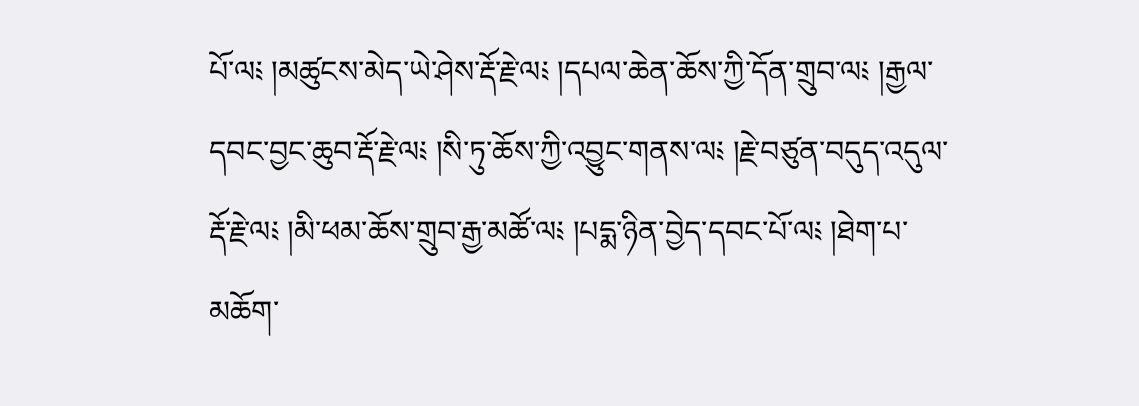པོ་ལ༴ །མཚུངས་མེད་ཡེ་ཤེས་རྡོ་རྗེ་ལ༴ །དཔལ་ཆེན་ཆོས་ཀྱི་དོན་གྲུབ་ལ༴ །རྒྱལ་དབང་བྱང་ཆུབ་རྡོ་རྗེ་ལ༴ །སི་ཏུ་ཆོས་ཀྱི་འབྱུང་གནས་ལ༴ །རྗེ་བཙུན་བདུད་འདུལ་རྡོ་རྗེ་ལ༴ །མི་ཕམ་ཆོས་གྲུབ་རྒྱ་མཚོ་ལ༴ །པདྨ་ཉིན་བྱེད་དབང་པོ་ལ༴ །ཐེག་པ་མཆོག་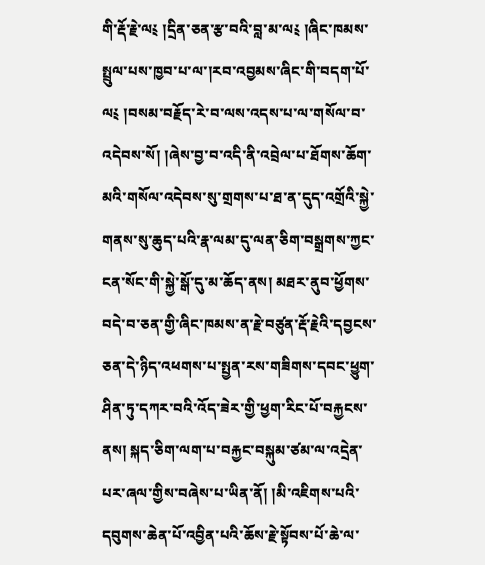གི་རྡོ་རྗེ་ལ༴ །དྲིན་ཅན་རྩ་བའི་བླ་མ་ལ༴ །ཞིང་ཁམས་སྤྲུལ་པས་ཁྱབ་པ་ལ་།རབ་འབྱམས་ཞིང་གི་བདག་པོ་ལ༴ །བསམ་བརྗོད་རེ་བ་ལས་འདས་པ་ལ་གསོལ་བ་འདེབས་སོ། །ཞེས་བྱ་བ་འདི་ནི་འབྲེལ་པ་ཐོགས་ཆོག་མའི་གསོལ་འདེབས་སུ་གྲགས་པ་ཐ་ན་དུད་འགྲོའི་སྐྱེ་གནས་སུ་ཆུད་པའི་རྣ་ལམ་དུ་ལན་ཅིག་བསྒྲགས་ཀྱང་ངན་སོང་གི་སྐྱེ་སྒོ་དུ་མ་ཆོད་ནས། མཐར་ནུབ་ཕྱོགས་བདེ་བ་ཅན་གྱི་ཞིང་ཁམས་ན་རྗེ་བཙུན་རྡོ་རྗེའི་དབྱངས་ཅན་དེ་ཉིད་འཕགས་པ་སྤྱན་རས་གཟིགས་དབང་ཕྱུག་ཤིན་ཏུ་དཀར་བའི་འོད་ཟེར་གྱི་ཕྱག་རིང་པོ་བརྐྱངས་ནས། སྐད་ཅིག་ལག་པ་བརྐྱང་བསྐུམ་ཙམ་ལ་འདྲེན་པར་ཞལ་གྱིས་བཞེས་པ་ཡིན་ནོ། །མི་འཇིགས་པའི་དབུགས་ཆེན་པོ་འབྱིན་པའི་ཆོས་རྗེ་སྟོབས་པོ་ཆེ་ལ་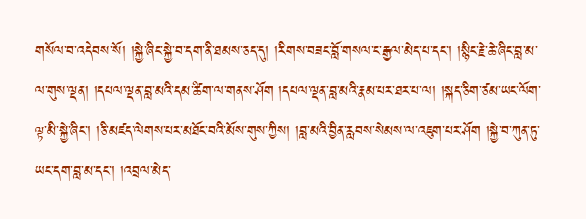གསོལ་བ་འདེབས་སོ། །སྐྱེ་ཞིང་སྐྱེ་བ་དག་ནི་ཐམས་ཅད་དུ། །རིགས་བཟང་བློ་གསལ་ང་རྒྱལ་མེད་པ་དང་། །སྙིང་རྗེ་ཆེ་ཞིང་བླ་མ་ལ་གུས་ལྡན། །དཔལ་ལྡན་བླ་མའི་དམ་ཚིག་ལ་གནས་ཤོག །དཔལ་ལྡན་བླ་མའི་རྣམ་པར་ཐར་པ་ལ། །སྐད་ཅིག་ཙམ་ཡང་ལོག་ལྟ་མི་སྐྱེ་ཞིང་། །ཅི་མཛད་ལེགས་པར་མཐོང་བའི་མོས་གུས་ཀྱིས། །བླ་མའི་བྱིན་རླབས་སེམས་ལ་འཇུག་པར་ཤོག །སྐྱེ་བ་ཀུན་ཏུ་ཡང་དག་བླ་མ་དང་། །འབྲལ་མེད་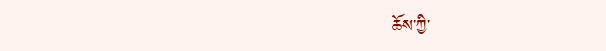ཆོས་ཀྱི་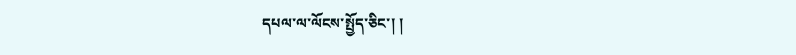དཔལ་ལ་ལོངས་སྤྱོད་ཅིང་། །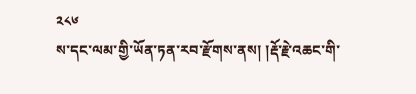༢༨༦
ས་དང་ལམ་གྱི་ཡོན་ཏན་རབ་རྫོགས་ནས། །རྡོ་རྗེ་འཆང་གི་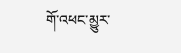གོ་འཕང་མྱུར་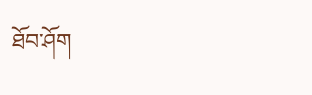ཐོབ་ཤོག